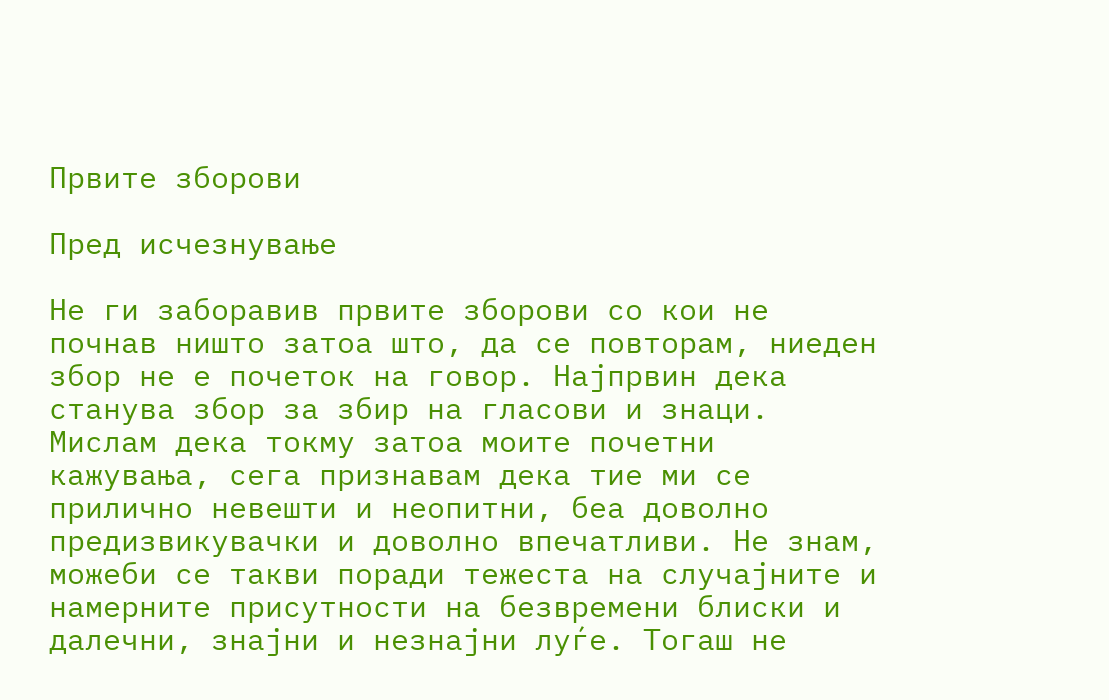Првите зборови

Пред исчезнување

Не ги заборавив првите зборови со кои не почнав ништо затоа што, да се повторам, ниеден збор не е почеток на говор. Најпрвин дека станува збор за збир на гласови и знаци. Мислам дека токму затоа моите почетни кажувања, сега признавам дека тие ми се прилично невешти и неопитни, беа доволно предизвикувачки и доволно впечатливи. Не знам, можеби се такви поради тежеста на случајните и намерните присутности на безвремени блиски и далечни, знајни и незнајни луѓе. Тогаш не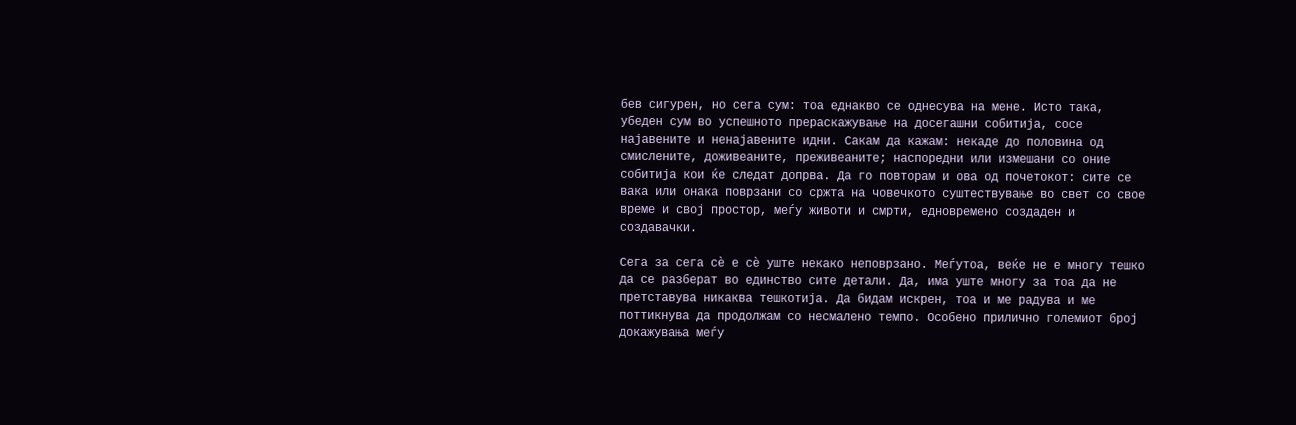бев сигурен, но сега сум: тоа еднакво се однесува на мене. Исто така, убеден сум во успешното прераскажување на досегашни собитија, сосе најавените и ненајавените идни. Сакам да кажам: некаде до половина од смислените, доживеаните, преживеаните; наспоредни или измешани со оние собитија кои ќе следат допрва. Да го повторам и ова од почетокот: сите се вака или онака поврзани со сржта на човечкото суштествување во свет со свое време и свој простор, меѓу животи и смрти, едновремено создаден и создавачки.

Сега за сега сè е сè уште некако неповрзано. Меѓутоа, веќе не е многу тешко да се разберат во единство сите детали. Да, има уште многу за тоа да не претставува никаква тешкотија. Да бидам искрен, тоа и ме радува и ме поттикнува да продолжам со несмалено темпо. Особено прилично големиот број докажувања меѓу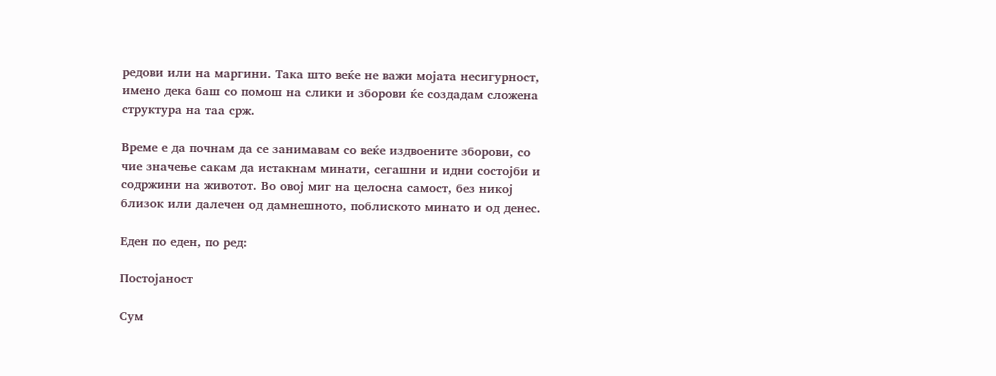редови или на маргини. Така што веќе не важи мојата несигурност, имено дека баш со помош на слики и зборови ќе создадам сложена структура на таа срж.

Време е да почнам да се занимавам со веќе издвоените зборови, со чие значење сакам да истакнам минати, сегашни и идни состојби и содржини на животот. Во овој миг на целосна самост, без никој близок или далечен од дамнешното, поблиското минато и од денес.

Еден по еден, по ред:

Постојаност

Сум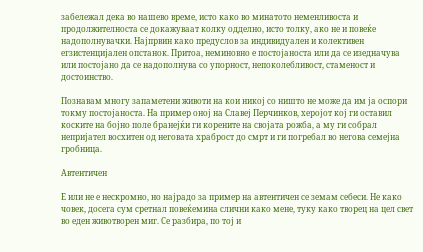забележал дека во нашево време, исто како во минатото неменливоста и продолжителноста се докажуваат колку одделно, исто толку, ако не и повеќе надополнувачки. Најпрвин како предуслов за индивидуален и колективен егзистенцијален опстанок. Притоа, неминовно е постојаноста или да се изедначува или постојано да се надополнува со упорност, непоколебливост, стаменост и достоинство.

Познавам многу запаметени животи на кои никој со ништо не може да им ја оспори токму постојаноста. На пример оној на Славеј Перчинков, херојот кој ги оставил коските на бојно поле бранејќи ги корените на својата рожба, а му ги собрал непријател восхитен од неговата храброст до смрт и ги погребал во негова семејна гробница.

Автентичен

Е или не е нескромно, но најрадо за пример на автентичен се земам себеси. Не како човек, досега сум сретнал повеќемина слични како мене, туку како творец на цел свет во еден животворен миг. Се разбира, по тој и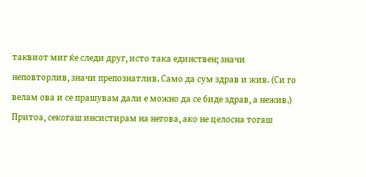таквиот миг ќе следи друг, исто така единствен; значи неповторлив, значи препознатлив. Само да сум здрав и жив. (Си го велам ова и се прашувам дали е можно да се биде здрав, а нежив.) Притоа, секогаш инсистирам на негова, ако не целосна тогаш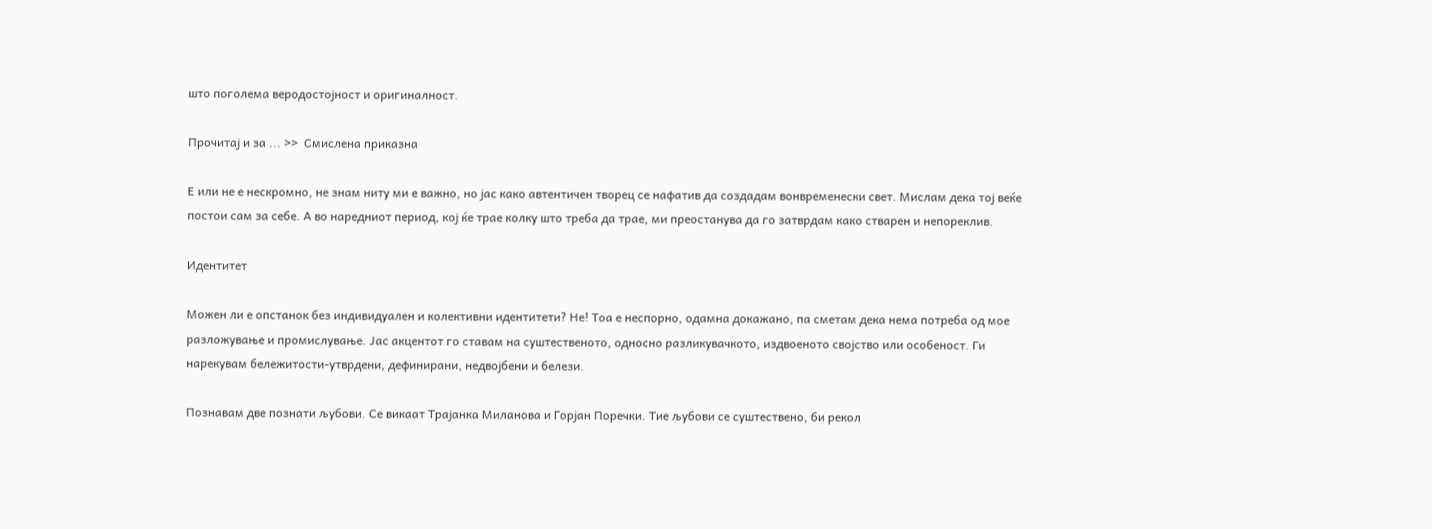што поголема веродостојност и оригиналност.

Прочитај и за ... >>  Смислена приказна

Е или не е нескромно, не знам ниту ми е важно, но јас како автентичен творец се нафатив да создадам вонвременески свет. Мислам дека тој веќе постои сам за себе. А во наредниот период, кој ќе трае колку што треба да трае, ми преостанува да го затврдам како стварен и непореклив.

Идентитет

Можен ли е опстанок без индивидуален и колективни идентитети? Не! Тоа е неспорно, одамна докажано, па сметам дека нема потреба од мое разложување и промислување. Јас акцентот го ставам на суштественото, односно разликувачкото, издвоеното својство или особеност. Ги нарекувам бележитости-утврдени, дефинирани, недвојбени и белези.

Познавам две познати љубови. Се викаат Трајанка Миланова и Горјан Поречки. Тие љубови се суштествено, би рекол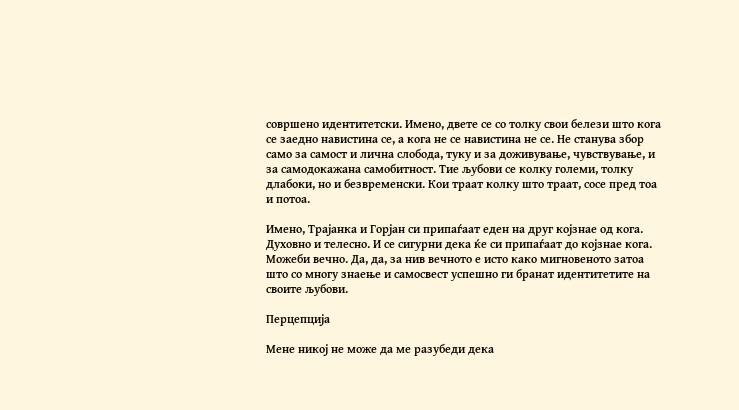совршено идентитетски. Имено, двете се со толку свои белези што кога се заедно навистина се, а кога не се навистина не се. Не станува збор само за самост и лична слобода, туку и за доживување, чувствување, и за самодокажана самобитност. Тие љубови се колку големи, толку длабоки, но и безвременски. Кои траат колку што траат, сосе пред тоа и потоа.

Имено, Трајанка и Горјан си припаѓаат еден на друг којзнае од кога. Духовно и телесно. И се сигурни дека ќе си припаѓаат до којзнае кога. Можеби вечно. Да, да, за нив вечното е исто како мигновеното затоа што со многу знаење и самосвест успешно ги бранат идентитетите на своите љубови.

Перцепција

Мене никој не може да ме разубеди дека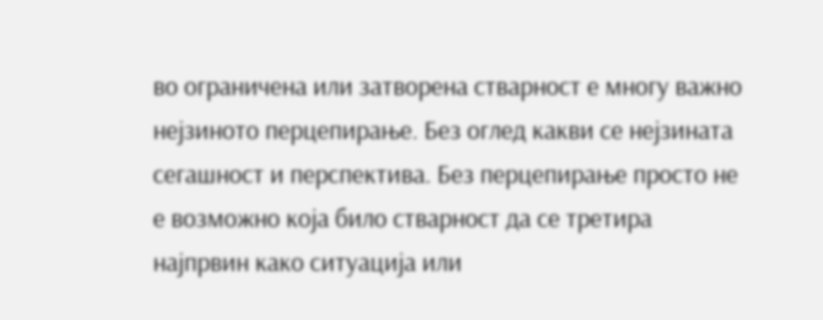во ограничена или затворена стварност е многу важно нејзиното перцепирање. Без оглед какви се нејзината сегашност и перспектива. Без перцепирање просто не е возможно која било стварност да се третира најпрвин како ситуација или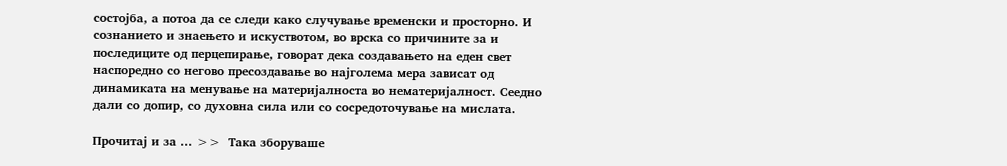состојба, а потоа да се следи како случување временски и просторно. И сознанието и знаењето и искуствотом, во врска со причините за и последиците од перцепирање, говорат дека создавањето на еден свет наспоредно со негово пресоздавање во најголема мера зависат од динамиката на менување на материјалноста во нематеријалност. Сеедно дали со допир, со духовна сила или со сосредоточување на мислата.

Прочитај и за ... >>  Така зборуваше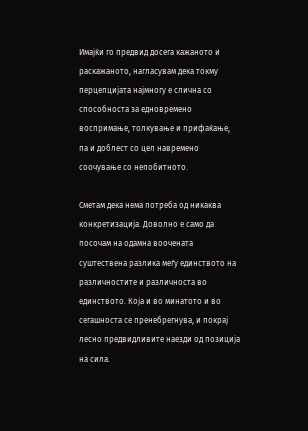Имајќи го предвид досега кажаното и раскажаното, нагласувам дека токму перцепцијата најмногу е слична со способноста за едновремено воспримање, толкување и прифаќање, па и доблест со цел навремено соочување со непобитното.

Сметам дека нема потреба од никаква конкретизација. Доволно е само да посочам на одамна воочената суштествена разлика меѓу единството на различностите и различноста во единството. Која и во минатото и во сегашноста се пренебрегнува, и покрај лесно предвидливите наезди од позиција на сила.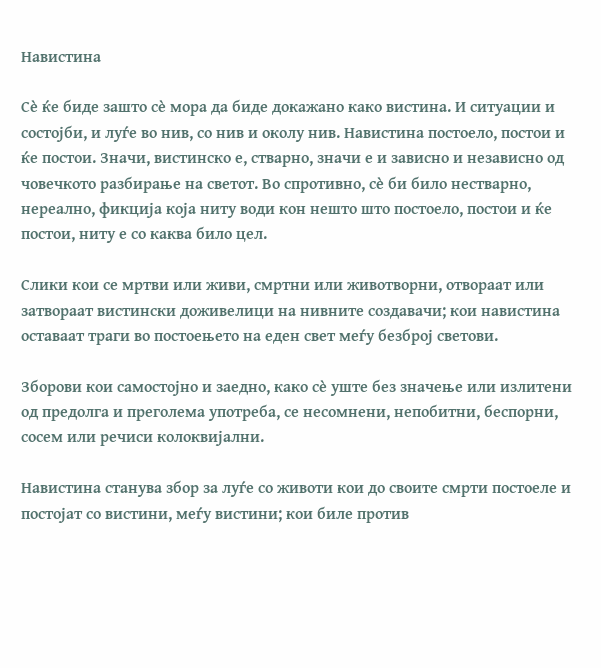Навистина

Сè ќе биде зашто сè мора да биде докажано како вистина. И ситуации и состојби, и луѓе во нив, со нив и околу нив. Навистина постоело, постои и ќе постои. Значи, вистинско е, стварно, значи е и зависно и независно од човечкото разбирање на светот. Во спротивно, сè би било нестварно, нереално, фикција која ниту води кон нешто што постоело, постои и ќе постои, ниту е со каква било цел.

Слики кои се мртви или живи, смртни или животворни, отвораат или затвораат вистински доживелици на нивните создавачи; кои навистина оставаат траги во постоењето на еден свет меѓу безброј светови.

Зборови кои самостојно и заедно, како сè уште без значење или излитени од предолга и преголема употреба, се несомнени, непобитни, беспорни, сосем или речиси колоквијални.

Навистина станува збор за луѓе со животи кои до своите смрти постоеле и постојат со вистини, меѓу вистини; кои биле против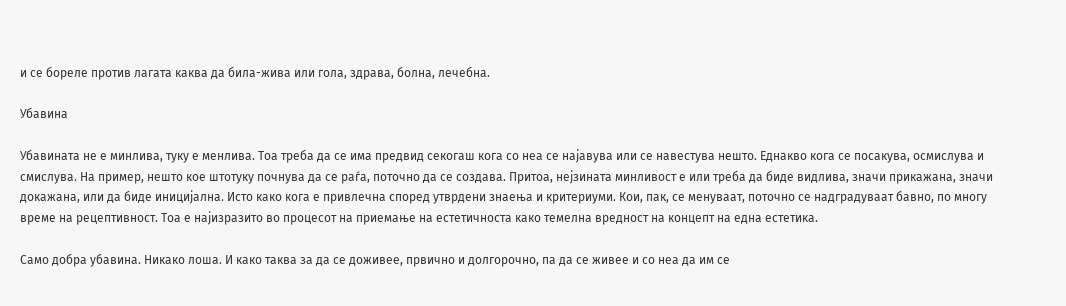и се бореле против лагата каква да била-жива или гола, здрава, болна, лечебна.

Убавина

Убавината не е минлива, туку е менлива. Тоа треба да се има предвид секогаш кога со неа се најавува или се навестува нешто. Еднакво кога се посакува, осмислува и смислува. На пример, нешто кое штотуку почнува да се раѓа, поточно да се создава. Притоа, нејзината минливост е или треба да биде видлива, значи прикажана, значи докажана, или да биде иницијална. Исто како кога е привлечна според утврдени знаења и критериуми. Кои, пак, се менуваат, поточно се надградуваат бавно, по многу време на рецептивност. Тоа е најизразито во процесот на приемање на естетичноста како темелна вредност на концепт на една естетика.

Само добра убавина. Никако лоша. И како таква за да се доживее, првично и долгорочно, па да се живее и со неа да им се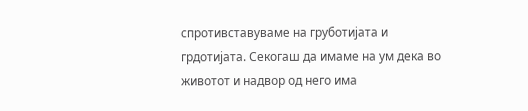спротивставуваме на груботијата и грдотијата. Секогаш да имаме на ум дека во животот и надвор од него има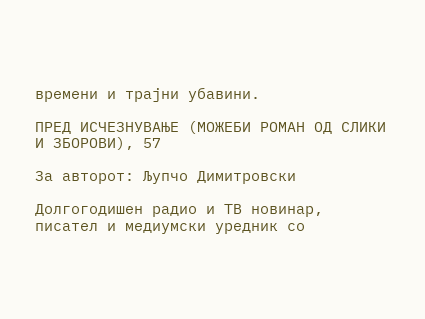времени и трајни убавини.

ПРЕД ИСЧЕЗНУВАЊЕ (МОЖЕБИ РОМАН ОД СЛИКИ И ЗБОРОВИ), 57

За авторот: Љупчо Димитровски

Долгогодишен радио и ТВ новинар, писател и медиумски уредник со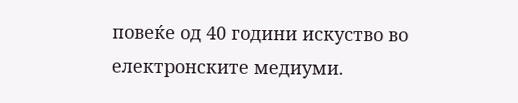повеќе од 40 години искуство во електронските медиуми.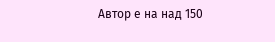Автор е на над 150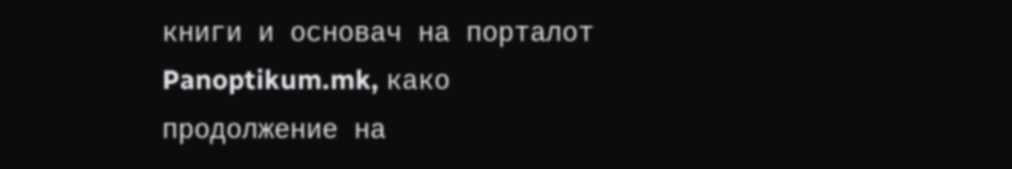книги и основач на порталот Panoptikum.mk, како продолжение на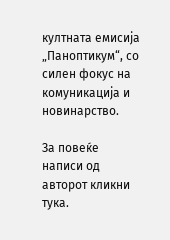култната емисија „Паноптикум“, со силен фокус на комуникација и новинарство.

За повеќе написи од авторот кликни тука.